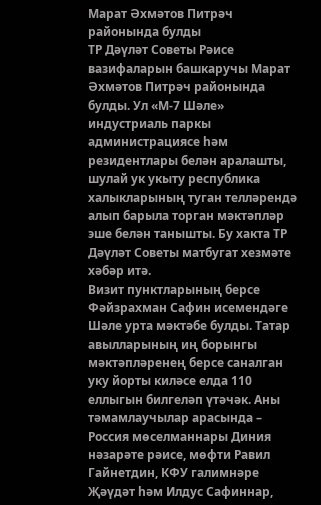Марат Әхмәтов Питрәч районында булды
ТР Дәүләт Советы Рәисе вазифаларын башкаручы Марат Әхмәтов Питрәч районында булды. Ул «М-7 Шәле» индустриаль паркы администрациясе һәм резидентлары белән аралашты, шулай ук укыту республика халыкларының туган телләрендә алып барыла торган мәктәпләр эше белән танышты. Бу хакта ТР Дәүләт Советы матбугат хезмәте хәбәр итә.
Визит пунктларының берсе Фәйзрахман Сафин исемендәге Шәле урта мәктәбе булды. Татар авылларының иң борынгы мәктәпләренең берсе саналган уку йорты киләсе елда 110 еллыгын билгеләп үтәчәк. Аны тәмамлаучылар арасында – Россия мөселманнары Диния нәзарәте рәисе, мөфти Равил Гайнетдин, КФУ галимнәре Җәүдәт һәм Илдус Сафиннар,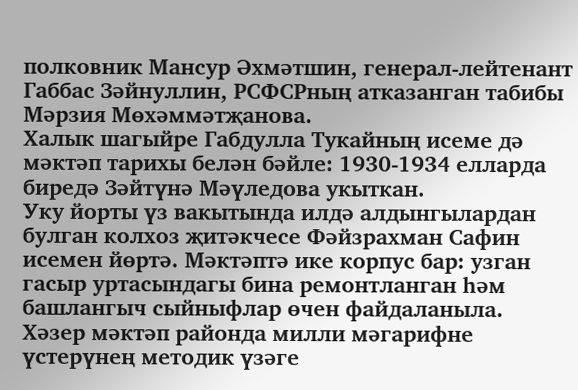полковник Мансур Әхмәтшин, генерал-лейтенант Габбас Зәйнуллин, РСФСРның атказанган табибы Мәрзия Мөхәммәтҗанова.
Халык шагыйре Габдулла Тукайның исеме дә мәктәп тарихы белән бәйле: 1930-1934 елларда биредә Зәйтүнә Мәүледова укыткан.
Уку йорты үз вакытында илдә алдынгылардан булган колхоз җитәкчесе Фәйзрахман Сафин исемен йөртә. Мәктәптә ике корпус бар: узган гасыр уртасындагы бина ремонтланган һәм башлангыч сыйныфлар өчен файдаланыла.
Хәзер мәктәп районда милли мәгарифне үстерүнең методик үзәге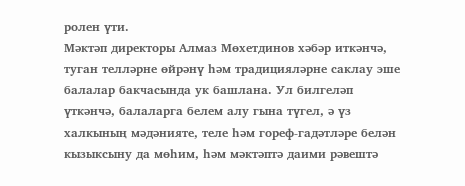ролен үти.
Мәктәп директоры Алмаз Мөхетдинов хәбәр иткәнчә, туган телләрне өйрәнү һәм традицияләрне саклау эше балалар бакчасында ук башлана. Ул билгеләп үткәнчә, балаларга белем алу гына түгел, ә үз халкының мәдәнияте, теле һәм гореф-гадәтләре белән кызыксыну да мөһим, һәм мәктәптә даими рәвештә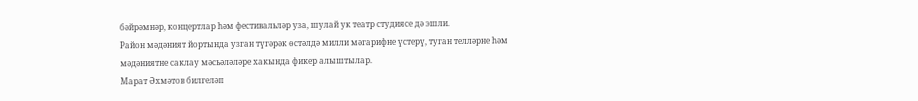бәйрәмнәр, концертлар һәм фестивальләр уза, шулай ук театр студиясе дә эшли.
Район мәдәният йортында узган түгәрәк өстәлдә милли мәгарифне үстерү, туган телләрне һәм мәдәниятне саклау мәсьәләләре хакында фикер алыштылар.
Марат Әхмәтов билгеләп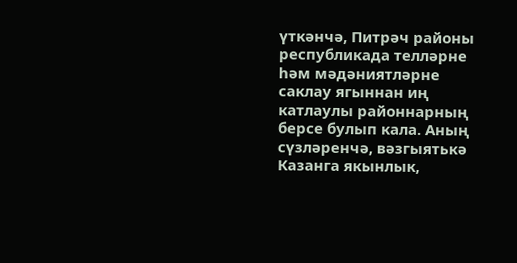үткәнчә, Питрәч районы республикада телләрне һәм мәдәниятләрне саклау ягыннан иң катлаулы районнарның берсе булып кала. Аның сүзләренчә, вәзгыятькә Казанга якынлык,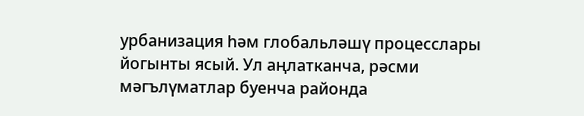урбанизация һәм глобальләшү процесслары йогынты ясый. Ул аңлатканча, рәсми мәгълүматлар буенча районда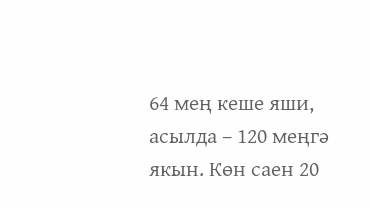64 мең кеше яши, асылда – 120 меңгә якын. Көн саен 20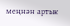меңнән артык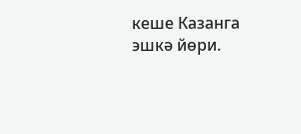кеше Казанга эшкә йөри.